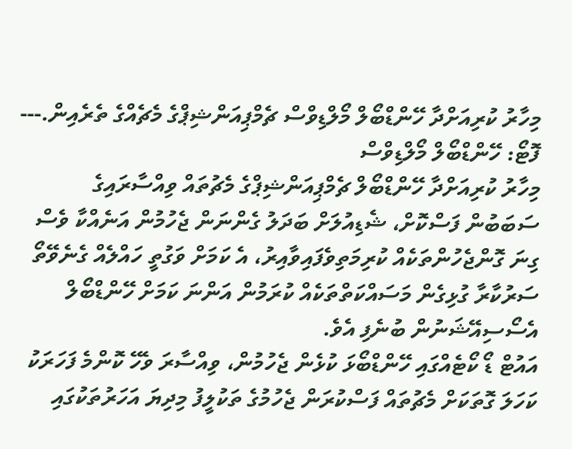މިހާރު ކުރިއަށްދާ ހޭންޑްބޯލް މޯލްޑިވްސް ޗެމްޕިއަންޝިޕްގެ މެޗެއްގެ ތެރެއިން.--- ފޮޓޯ: ހޭންޑްބޯލް މޯލްޑިވްސް
މިހާރު ކުރިއަށްދާ ހޭންޑްބޯލް ޗެމްޕިއަންޝިޕްގެ މެޗުތައް ވިއްސާރައިގެ ސަބަބުން ފަސްކޮށް، ޝެޑިއުލަށް ބަދަލު ގެންނަން ޖެހުމުން އަނެއްކާ ވެސް ގިނަ ގޮންޖެހުންތަކެއް ކުރިމަތިވެފައިވާއިރު، އެ ކަމަށް ވަގުތީ ހައްލެއް ގެނެވޭތޯ ސަރުކާރާ ގުޅިގެން މަސައްކަތްތަކެއް ކުރަމުން އަންނަ ކަމަށް ހޭންޑްބޯލް އެސޯސިއޭޝަނުން ބުނެފި އެވެ.
އައުޓް ޑޯ ކޯޓެއްގައި ހޭންޑްބޯޅަ ކުޅެން ޖެހުމުން، ވިއްސާރަ ވެހޭ ކޮންމެ ފަހަރަކު ކަހަލަ ގޮތަކަށް މެޗުތައް ފަސްކުރަން ޖެހުމުގެ ތަކުލީފު މިދިޔަ އަހަރުތަކުގައި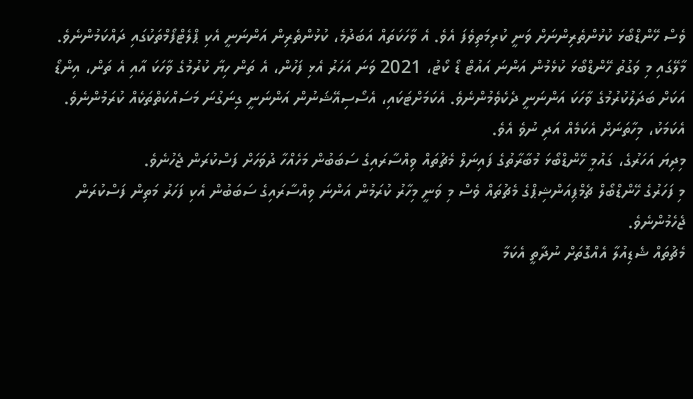ވެސް ހޭންޑްބޯޅަ ކުޅުންތެރިންނަށް ވަނީ ކުރިމަތިވެފަ އެވެ. އެ ވާހަކަތައް އަބަދުމެ، ކުޅުންތެރިން އަންނަނީ އެކި ޕްލެޓްފޯމްތަކުގައި ދައްކަމުންނެވެ.
މާލޭގައި މި ވަގުތު ހޭންޑްބޯޅަ ކުޅެމުން އަންނަ އައުޓް ޑޯ ކޯޓު، 2021 ވަނަ އަހަރު އެޅި ފަހުން، އެ ތަން ހިޔާ ކުރުމުގެ ވާހަކަ އާއި އެ ތަން، އިންޑޯ އަކަށް ބަދަލުކުރުމުގެ ވާހަކަ އަންނަނީ ދެކެވެމުންނެވެ. އެކަމަށްޓަކައި، އެސޯސިއޭޝަނުން އަންނަނީ ގިނަގުނަ މަސައްކަތްތަކެއް ކުރަމުންނެވެ.
އެކަމަކު، މިހާތަނަށް އެކަމެއް އަދި ނުވެ އެވެ.
މިދިޔަ އަހަރުގެ، ގައުމީ ހޭންޑްބޯޅަ މުބާރާތުގެ ފައިނަލް މެޗުތައް ވިއްސާރައިގެ ސަބަބުން މަހެއްހާ ދުވަހަށް ފަސްކުރަން ޖެހުނެވެ.
މި ފަހަރުގެ ހޭންޑްބޯލް ޗެމްޕިއަންޝިޕްގެ މެޗުތައް ވެސް މި ވަނީ މިހާރު ކުރަމުން އަންނަ ވިއްސާރައިގެ ސަބަބުން އެކި ފަހަރު މަތިން ފަސްކުރަން ޖެހެމުންނެވެ.
މެޗުތައް ޝެޑިއުލާ އެއްގޮތަށް ނުދާތީ އެކަމާ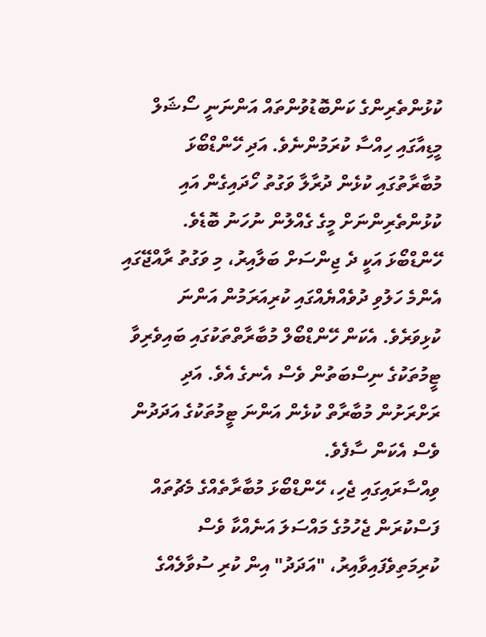ކުޅުންތެރިންގެ ކަންބޮޑުވުންތައް އަންނަނީ ސޯޝަލް މީޑިއާގައި ހިއްސާ ކުރަމުންނެވެ. އަދި ހޭންޑްބޯޅަ މުބާރާތުގައި ކުޅެން ދުރާލާ ވަގުތު ހޯދައިގެން އައި ކުޅުންތެރިންނަށް މީގެ ގެއްލުން ނުހަނު ބޮޑެވެ.
ހޭންޑްބޯޅަ އަކީ ދެ ޖިންސަށް ބަލާއިރު، މި ވަގުތު ރާއްޖޭގައި އެންމެ ހަލުވި ދުވެއްޔެއްގައި ކުރިއަރަމުން އަންނަ ކުޅިވަރެވެ. އެކަން ހޭންޑްބޯލް މުބާރާތްތަކުގައި ބައިވެރިވާ ޓީމުތަކުގެ ނިސްބަތުން ވެސް އެނގެ އެވެ. އަދި ރަށްރަށުން މުބާރާތް ކުޅެން އަންނަ ޓީމުތަކުގެ އަދަދުން ވެސް އެކަން ސާފެވެ.
ވިއްސާރައިގައި ޖެހި، ހޭންޑްބޯޅަ މުބާރާތެއްގެ މެޗުތައް ފަސްކުރަން ޖެހުމުގެ މައްސަލަ އަނެއްކާ ވެސް ކުރިމަތިވެފައިވާއިރު، "އަދަދު" އިން ކުރި ސުވާލެއްގެ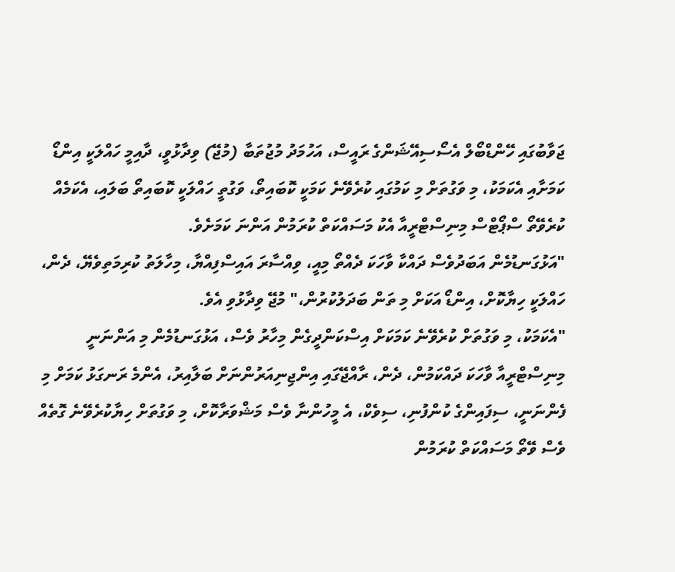ޖަވާބުގައި ހޭންޑްބޯލް އެސޯސިއޭޝަންގެ ރައީސް، އަހުމަދު މުޖުތަބާ (މުޖޭ) ވިދާޅުވީ، ދާއިމީ ހައްލަކީ އިންޑޯ ކަމަށާއި އެކަމަކު، މި ވަގުތަށް މި ކަމުގައި ކުރެވޭނެ ކަމަކީ ކޮބައިތޯ، ވަގުތީ ހައްލަކީ ކޮބައިތޯ ބަލައި، އެކަމެއް ކުރެވޭތޯ ސްޕޯޓްސް މިނިސްޓްރީއާ އެކު މަސައްކަތް ކުރަމުން އަންނަ ކަމަށެވެ.
"އަޅުގަނޑުމެން އަބަދުވެސް ދައްކާ ވާހަކަ ދެއްތޯ މިއީ، ވިއްސާރަ އައިސްފިއްޔާ، މިހާލަތު ކުރިމަތިވެޔޭ، ދެން، ހައްލަކީ ހިޔާކޮށް، އިންޑޯ އަކަށް މި ތަން ބަދަލުކުރުން،" މުޖޭ ވިދާޅުވި އެވެ.
"އެކަމަކު، މި ވަގުތަށް ކުރެވޭނެ ކަމަކަށް އިސްކަންދީގެން މިހާރު ވެސް، އަޅުގަނޑުމެން މި އަންނަނީ މިނިސްޓްރީއާ ވާހަކަ ދައްކަމުން، ދެން، ރާއްޖޭގައި އިންޖިނިއަރުންނަށް ބަލާއިރު، އެންމެ ރަނގަޅު ކަމަށް މި ފެންނަނީ، ސިފައިންގެ ކުންފުނި، ސިވެކް، އެ މީހުންނާ ވެސް މަޝްވަރާކޮށް، މި ވަގުތަށް ހިޔާކުރެވޭނެ ގޮތެއް ވެސް ވޭތޯ މަސައްކަތް ކުރަމުން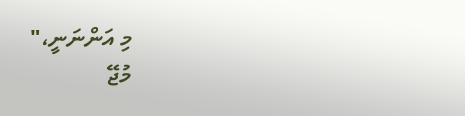މި އަންނަނީ،"
މުޖޭ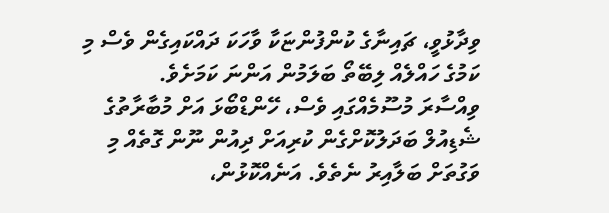ވިދާޅުވީ، ޗައިނާގެ ކުންފުންޏަކާ ވާހަކަ ދައްކައިގެން ވެސް މި ކަމުގެ ހައްލެއް ލިބޭތޯ ބަލަމުން އަންނަ ކަމަށެވެ.
ވިއްސާރަ މުސޫމެއްގައި ވެސް، ހޭންޑްބޯޅަ އަށް މުބާރާތުގެ ޝެޑިއުލް ބަދަލުކޮށްގެން ކުރިއަށް ދިއުން ނޫން ގޮތެއް މި ވަގުތަށް ބަލާއިރު ނެތެވެ. އަނެއްކޮޅުން،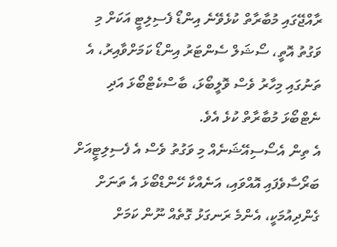ރާއްޖޭގައި މުބާރާތް ކުޅެވޭނެ އިންޑޯ ފެސިލިޓީ އަކަށް މި ވަގުތު އޮތީ، ސޯޝަލް ސެންޓަރު އިންޑޯ ކަމަށްވާއިރު، އެ ތަނުގައި މިހާރު ވެސް ވޮލީބޯޅަ، ބާސްކެޓްބޯޅަ އަދި ނެޓްބޯޅަ މުބާރާތް ކުޅެ އެވެ.
އެ ތިން އެސޯސިއޭޝަނެއް މި ވަގުތު ވެސް އެ ފެސިލިޓީއަށް ބަރޯސާވެފައި އޮއްވައި، އަނެއްކާ ހޭންޑްބޯޅަ އެ ތަނަށް ގެންދިއުމަކީ، އެންމެ ރަނގަޅު ގޮތެއް ނޫން ކަމަށް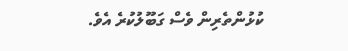ކުޅުންތެރިން ވެސް ގަބޫލުކުރެ އެވެ.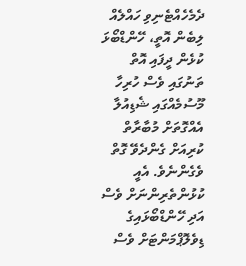ދެމެހެއްޓެނިވި ހައްލެއް ލިބެން އޮތީ، ހޭންޑްބޯޅަ ކުޅެން ދީފައި އޮތް ތަނުގައި ވެސް ހުރިހާ މޫސުމެއްގައި ޝެޑިއުލާ އެއްގޮތަށް މުބާރާތް ކުރިއަށް ގެންދެވޭ ގޮތް ވެގެންނެވެ. އެއީ ކުޅުންތެރިންނަށް ވެސް އަދި ހޭންޑްބޯޅައިގެ ޑިވެލޮޕްމަންޓަށް ވެސް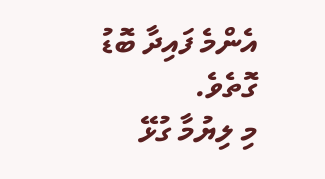އެންމެ ފައިދާ ބޮޑު ގޮތެވެ.
މި ލިޔުމާ ގުޅޭ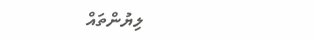ލިޔުންތައް